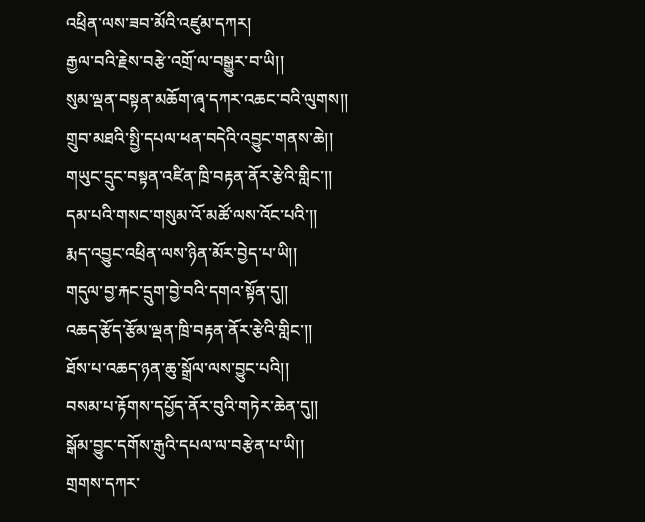འཕྲིན་ལས་ཟབ་མོའི་འཛུམ་དཀར།
རྒྱལ་བའི་རྗེས་བརྩེ་འགྲོ་ལ་བསྒྱུར་བ་ཡི།།
སུམ་ལྡན་བསྟན་མཆོག་ཞྭ་དཀར་འཆང་བའི་ལུགས།།
གྲུབ་མཐའི་སྤྱི་དཔལ་ཕན་བདེའི་འབྱུང་གནས་ཆེ།།
གཡུང་དྲུང་བསྟན་འཛིན་ཁྲི་བརྟན་ནོར་རྩེའི་གླིང་།།
དམ་པའི་གསང་གསུམ་འོ་མཚོ་ལས་འོང་པའི་།།
རྨད་འབྱུང་འཕྲིན་ལས་ཉིན་མོར་བྱེད་པ་ཡི།།
གདུལ་བྱ་རྐང་དྲུག་བྱེ་བའི་དགའ་སྟོན་དུ།།
འཆད་རྩོད་རྩོམ་ལྡན་ཁྲི་བརྟན་ནོར་རྩེའི་གླིང་།།
ཐོས་པ་འཆད་ཉན་ཆུ་སྒྲོལ་ལས་བྱུང་པའི།།
བསམ་པ་རྟོགས་དཔྱོད་ནོར་བུའི་གཏེར་ཆེན་དུ།།
སྒོམ་བྱུང་དགོས་རྒུའི་དཔལ་ལ་བརྩེན་པ་ཡི།།
གྲགས་དཀར་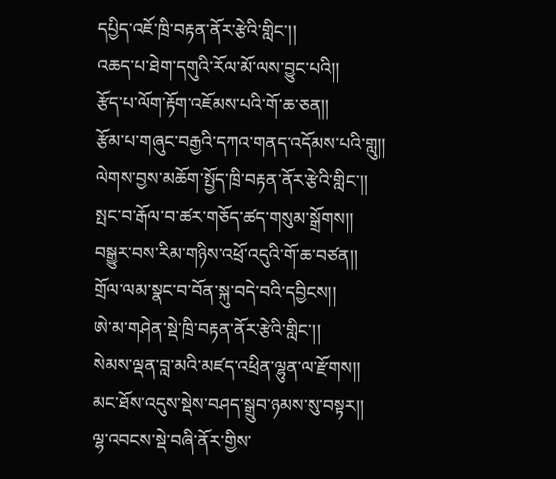དཔྱིད་འཇོ་ཁྲི་བརྟན་ནོར་རྩེའི་གླིང་།།
འཆད་པ་ཐེག་དགུའི་རོལ་མོ་ལས་བྱུང་པའི།།
རྩོད་པ་ལོག་རྟོག་འཇོམས་པའི་གོ་ཆ་ཅན།།
རྩོམ་པ་གཞུང་བརྒྱའི་དཀའ་གནད་འདོམས་པའི་གླུ།།
ལེགས་བྱས་མཆོག་སྤྱོད་ཁྲི་བརྟན་ནོར་རྩེའི་གླིང་།།
སྤང་བ་རྒོལ་བ་ཚར་གཅོད་ཚད་གསུམ་སྒྲོགས།།
བསྒྱུར་བས་རིམ་གཉིས་འཕྲོ་འདུའི་གོ་ཆ་བཙན།།
གྲོལ་ལམ་སྣང་བ་བོན་སྐུ་བདེ་བའི་དབྱིངས།།
ཨེ་མ་གཤེན་སྡེ་ཁྲི་བརྟན་ནོར་རྩེའི་གླིང་།།
སེམས་ལྡན་བླ་མའི་མཛད་འཕྲིན་ལྷུན་ལ་རྫོགས།།
མང་ཐོས་འདུས་སྡེས་བཤད་སྒྲུབ་ཉམས་སུ་བསྟར།།
ལྷ་འབངས་སྡེ་བཞི་ནོར་གྱིས་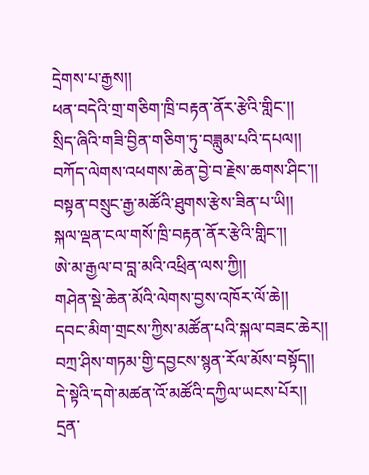དྲེགས་པ་རྒྱས།།
ཕན་བདེའི་གྲ་གཅིག་ཁྲི་བརྟན་ནོར་རྩེའི་གླིང་།།
སྲིད་ཞིའི་གཟི་བྱིན་གཅིག་ཏུ་བཟླུམ་པའི་དཔལ།།
བཀོད་ལེགས་འཕགས་ཆེན་བྱེ་བ་རྗེས་ཆགས་ཤིང་།།
བསྟན་བསྲུང་རྒྱ་མཚོའི་ཐུགས་རྩེས་ཟིན་པ་ཡི།།
སྐལ་ལྡན་ངལ་གསོ་ཁྲི་བརྟན་ནོར་རྩེའི་གླིང་།།
ཨེ་མ་རྒྱལ་བ་བླ་མའི་འཕྲིན་ལས་ཀྱི།།
གཤེན་སྡེ་ཆེན་མོའི་ལེགས་བྱས་འཁོར་ལོ་ཆེ།།
དབང་མིག་གྲངས་ཀྱིས་མཚོན་པའི་སྐལ་བཟང་ཆེར།།
བཀྲ་ཤིས་གཏམ་གྱི་དབྱངས་སྙན་རོལ་མོས་བསྟོད།།
དེ་སྟེའི་དགེ་མཚན་འོ་མཚོའི་དཀྱིལ་ཡངས་པོར།།
དྲན་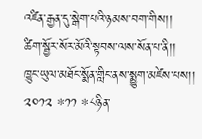འཛིན་རྒྱན་དུ་སྒེག་པའི་ཉམས་བག་གིས།།
ཚིག་སྦྱོར་སོར་མོའི་སྟབས་ལས་སོན་པ་ནི།།
ཁྱུང་ཡུལ་མཐོང་སྨོན་གླིང་ནས་སྨྱུག་མཛེས་པས།།
༢༠༡༢ *༡༡ *༨ཉིན་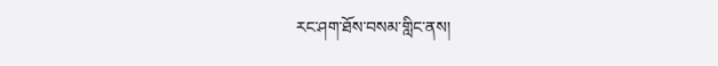རང་ཤག་ཐོས་བསམ་གླིང་ནས།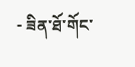- ཟིན་ཐོ་གོང་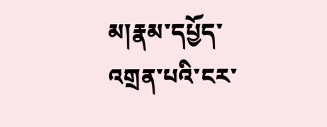མ།རྣམ་དཔྱོད་འགྲན་པའི་ངར་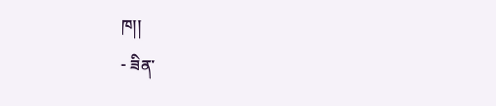ཁ།།
- ཟིན་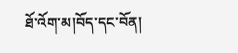ཐོ་འོག་མ།བོད་དང་བོན།